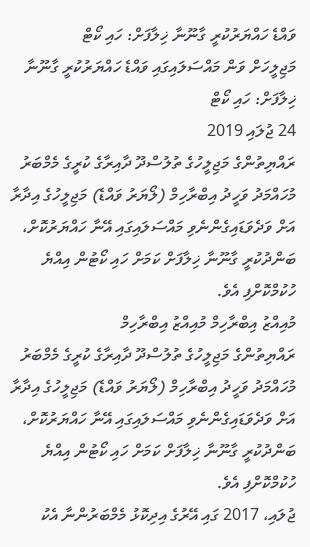ވައްޑެ ހައްޔަރުކުރީ ގާނޫނާ ޚިލާފަށް: ހައި ކޯޓް
މަޖިލީހަށް ވަން މައްސަލައިގައި ވައްޑެ ހައްޔަރުކުރީ ގާނޫނާ ޚިލާފަށް: ހައި ކޯޓް
24 ޖުލައި 2019
ރައްޔިތުންގެ މަޖިލީހުގެ ތުލުސްދޫ ދާއިރާގެ ކުރީގެ މެމްބަރު މުހައްމަދު ވަހީދު އިބްރާހިމް (ލޯޔަރު ވައްޑެ) މަޖިލީހުގެ އިދާރާ އަށް ވަދެވަޑައިގެންނެވި މައްސަލައިގައި އޭނާ ހައްޔަރުކޮށް، ބަންދުކުރީ ގާނޫނާ ޚިލާފަށް ކަމަށް ހައި ކޯޓުން އިއްޔެ ހުކުމްކޮށްފި އެވެ.
މުއިއްޒު އިބްރާހިމް މުއިއްޒު އިބްރާހިމް
ރައްޔިތުންގެ މަޖިލީހުގެ ތުލުސްދޫ ދާއިރާގެ ކުރީގެ މެމްބަރު މުހައްމަދު ވަހީދު އިބްރާހިމް (ލޯޔަރު ވައްޑެ) މަޖިލީހުގެ އިދާރާ އަށް ވަދެވަޑައިގެންނެވި މައްސަލައިގައި އޭނާ ހައްޔަރުކޮށް، ބަންދުކުރީ ގާނޫނާ ޚިލާފަށް ކަމަށް ހައި ކޯޓުން އިއްޔެ ހުކުމްކޮށްފި އެވެ.
ޖުލައި، 2017 ގައި އޭރުގެ އިދިކޮޅު މެމްބަރުންނާ އެކު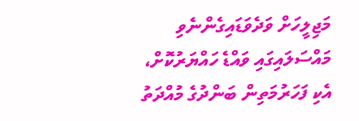މަޖިލީހަށް ވަދެވަޑައިގެންނެވި މައްސަލައިގައި ވައްޑެ ހައްޔަރުކޮށް، އެކި ފަހަރުމަތިން ބަންދުގެ މުއްދަތު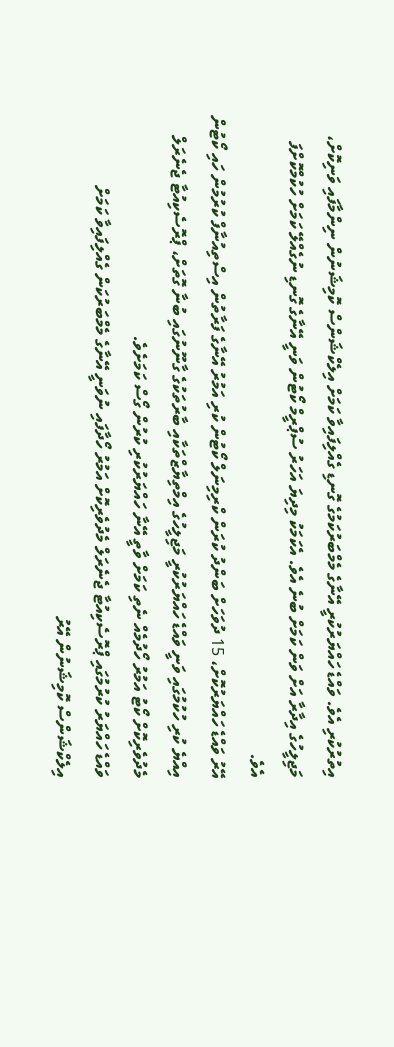އިތުރުކުރި އެވެ. ވައްޑެ ހައްޔަރުކުރީ އޭނާގެ މެމްބަރުކަމުގެ ގޮނޑި ގެއްލިފައިވާ ކަމަށް އިލެކްޝަންސް ކޮމިޝަނުން ނިންމާފައި ވަނިކޮށް، މަޖިލީހުގެ އިދާރާ އަށް ވަން ކަމަށް ބުނެ އެވެ. އެކަމަކު މިދިޔަ އަހަރު ސުޕްރީމް ކޯޓުން ވަނީ އޭނާގެ ގޮނޑި ނުގެއްލޭ ކަމަށް ހުކުމްކޮށްފަ އެވެ.
އޭރު ވައްޑެ ހައްޔަރުކޮށް، 15 ދުވަހަށް ބަންދު ކުރަން ކްރިމިނަލް ކޯޓުން ކުރި އަމުރު އޭނާގެ ފަރާތުން އިސްތިއުނާފް ކުރުމުން ހައި ކޯޓުން އިއްޔެ ކުރި ހުކުމުގައި ވަނީ ވައްޑެ ހައްޔަރުކުރީ މަޖިލީހުގެ އިމްތިޔާޒްތަކާއި ބާރުތަކުގެ ގާނޫނުގައި ބުނާ ގޮތަށް، ޕްރޮސެކިއުޓާ ޖެނެރަލް މެދުވެރިކޮށް ކޯޓު އަމުރު ހޯދުމެއް ނެތި ކަމަށް ވާތީ އޭނާ ހައްޔަރުކުރި ކުރުން ގޯސް ކަމަށެވެ.
ވައްޑެ ހައްޔަރު ކުރުމުގައި ޕްރޮސެކިއުޓާ ޖެނެރަލް މެދުވެރިކޮށް އަމުރު ހޯދާފައި ނުވަނީ އޭނާގެ މެމްބަރުކަން ގެއްލިފައިވާ ކަމަށް އިލެކްޝަންސް ކޮމިޝަނުން އޭރު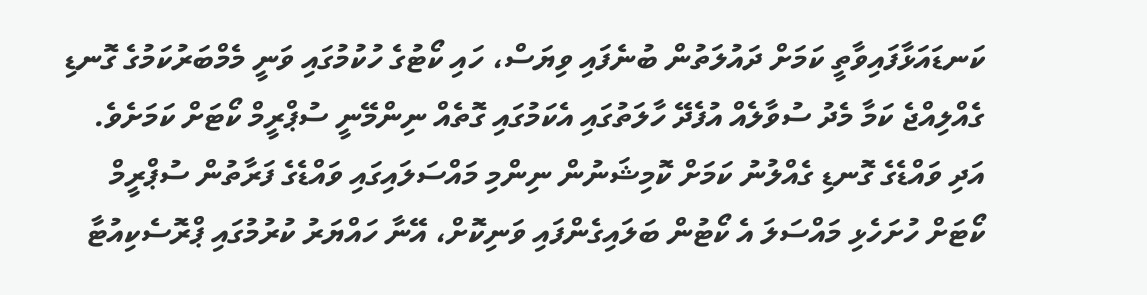ކަނޑައަޅާފައިވާތީ ކަމަށް ދައުލަތުން ބުނެފައި ވިޔަސް، ހައި ކޯޓުގެ ހުކުމުގައި ވަނީ މެމްބަރުކަމުގެ ގޮނޑި ގެއްލިއްޖެ ކަމާ މެދު ސުވާލެއް އުފެދޭ ހާލަތުގައި އެކަމުގައި ގޮތެއް ނިންމޭނީ ސުޕްރީމް ކޯޓަށް ކަމަށެވެ. އަދި ވައްޑެގެ ގޮނޑި ގެއްލުނު ކަމަށް ކޮމިޝަނުން ނިންމި މައްސަލައިގައި ވައްޑެގެ ފަރާތުން ސުޕްރީމް ކޯޓަށް ހުށަހެޅި މައްސަލަ އެ ކޯޓުން ބަލައިގެންފައި ވަނިކޮށް، އޭނާ ހައްޔަރު ކުރުމުގައި ޕްރޮސެކިއުޓާ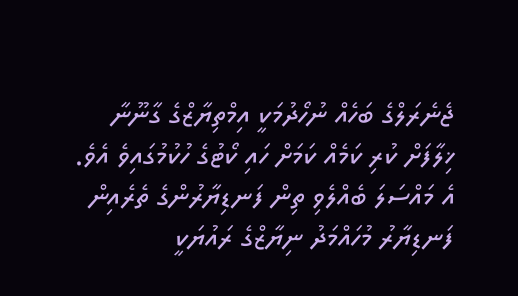ޖެނެރަލްގެ ބަހެއް ނުހޯދުމަކީ އިމްތިޔާޒްގެ ގާނޫނާ ޚިލާފަށް ކުރި ކަމެއް ކަމަށް ހައި ކޯޓުގެ ހުކުމުގައިވެ އެވެ.
އެ މައްސަލަ ބެއްލެވި ތިން ފަނޑިޔާރުންގެ ތެރެއިން ފަނޑިޔާރު މުހައްމަދު ނިޔާޒްގެ ރައުޔަކީ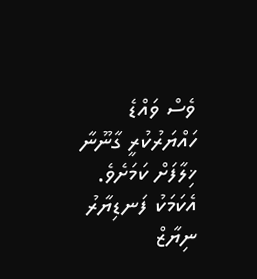ވެސް ވައްޑެ ހައްޔަރުކުރީ ގާނޫނާ ޚިލާފަށް ކަމަށެވެ. އެކަމަކު ފަނޑިޔާރު ނިޔާޒް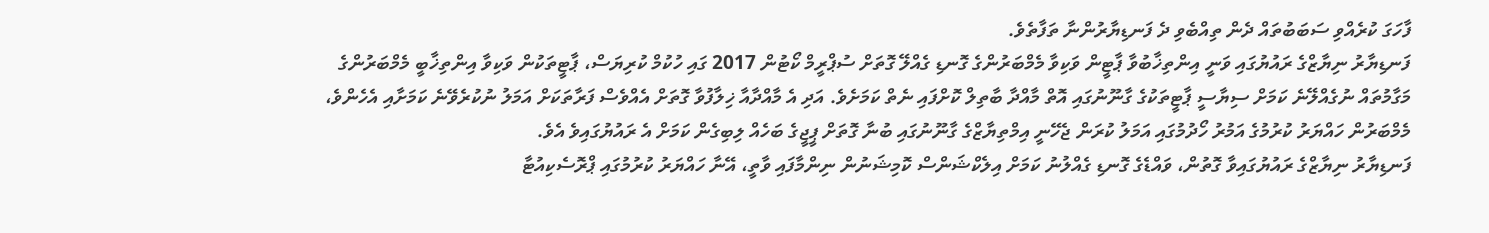ފާހަގަ ކުރެއްވި ސަބަބުތައް ދެން ތިއްބެވި ދެ ފަނޑިޔާރުންނާ ތަފާތެވެ.
ފަނޑިޔާރު ނިޔާޒްގެ ރައުޔުގައި ވަނީ އިންތިޚާބުވާ ޕާޓީން ވަކިވާ މެމްބަރުންގެ ގޮނޑި ގެއްލޭ ގޮތަށް ސުޕްރީމް ކޯޓުން 2017 ގައި ހުކުމް ކުރިޔަސް، ޕާޓީތަކުން ވަކިވާ އިންތިޚާބީ މެމްބަރުންގެ މަގާމުތައް ނުގެއްލޭނެ ކަމަށް ސިޔާސީ ޕާޓީތަކުގެ ގާނޫނުގައި އޮތް މާއްދާ ބާތިލް ކޮށްފައި ނެތް ކަމަށެވެ. އަދި އެ މާއްދާއާ ޚިލާފުވާ ގޮތަށް އެއްވެސް ފަރާތަކަށް އަމަލު ނުކުރެވޭނެ ކަމަށާއި އެހެންވެ، މެމްބަރުން ހައްޔަރު ކުރުމުގެ އަމުރު ހޯދުމުގައި އަމަލު ކުރަން ޖެހޭނީ އިމްތިޔާޒްގެ ގާނޫނުގައި ބުނާ ގޮތަށް ޕީޖީގެ ބަހެއް ލިބިގެން ކަމަށް އެ ރައުޔުގައިވެ އެވެ.
ފަނޑިޔާރު ނިޔާޒްގެ ރައުޔުގައިވާ ގޮތުން، ވައްޑެގެ ގޮނޑި ގެއްލުނު ކަމަށް އިލެކްޝަންސް ކޮމިޝަނުން ނިންމާފައި ވާތީ، އޭނާ ހައްޔަރު ކުރުމުގައި ޕްރޮސެކިއުޓާ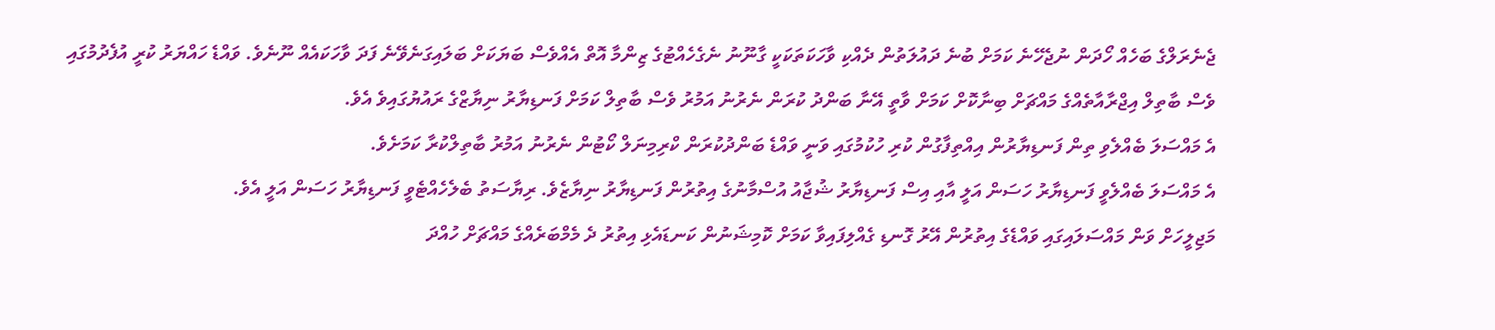ޖެނެރަލްގެ ބަހެއް ހޯދަން ނުޖެހޭނެ ކަމަށް ބުނެ ދައުލަތުން ދެއްކި ވާހަކަތަކަކީ ގާނޫނު ނެގެހެއްޓުގެ ޒިންމާ އޮތް އެއްވެސް ބަޔަކަށް ބަލައިގަނެވޭނެ ފަދަ ވާހަކައެއް ނޫނެވެ. ވައްޑެ ހައްޔަރު ކުރީ އުފެދުމުގައި ވެސް ބާތިލް އިޖްރާއާތެއްގެ މައްޗަށް ބިނާކޮށް ކަމަށް ވާތީ އޭނާ ބަންދު ކުރަން ނެރުނު އަމުރު ވެސް ބާތިލް ކަމަށް ފަނޑިޔާރު ނިޔާޒްގެ ރައުޔުގައިވެ އެވެ.
އެ މައްސަލަ ބެއްލެވި ތިން ފަނޑިޔާރުން އިއްތިފާގުން ކުރި ހުކުމުގައި ވަނީ ވައްޑެ ބަންދުކުރަން ކްރިމިނަލް ކޯޓުން ނެރުނު އަމުރު ބާތިލްކުރާ ކަމަށެވެ.
އެ މައްސަލަ ބެއްލެވީ ފަނޑިޔާރު ހަސަން އަލީ އާއި އިސް ފަނޑިޔާރު ޝުޖާއު އުސްމާނުގެ އިތުރުން ފަނޑިޔާރު ނިޔާޒެވެ. ރިޔާސަތު ބެލެހެއްޓެވީ ފަނޑިޔާރު ހަސަން އަލީ އެވެ.
މަޖިލީހަށް ވަން މައްސަލައިގައި ވައްޑެގެ އިތުރުން އޭރު ގޮނޑި ގެއްލިފައިވާ ކަމަށް ކޮމިޝަނުން ކަނޑައެޅި އިތުރު ދެ މެމްބަރެއްގެ މައްޗަށް ހުއްދަ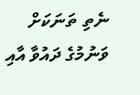ނެތި ތަނަކަށް ވަނުމުގެ ދައުވާ އާއި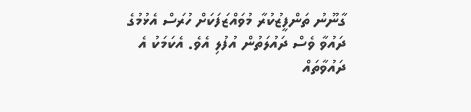ގާނޫނު ތަންފީޒުކުރާ މުވައްޒަފަކަށް ހުރަސް އެޅުމުގެ ދައުވާ ވެސް ދައުލަތުން އުފުލި އެވެ. އެކަމަކު އެ ދައުވާތައް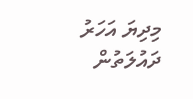މިދިޔަ އަހަރު ދައުލަތުން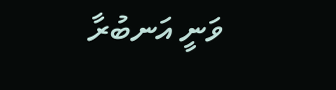ވަނީ އަނބުރާ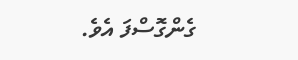ގެންގޮސްފަ އެވެ.